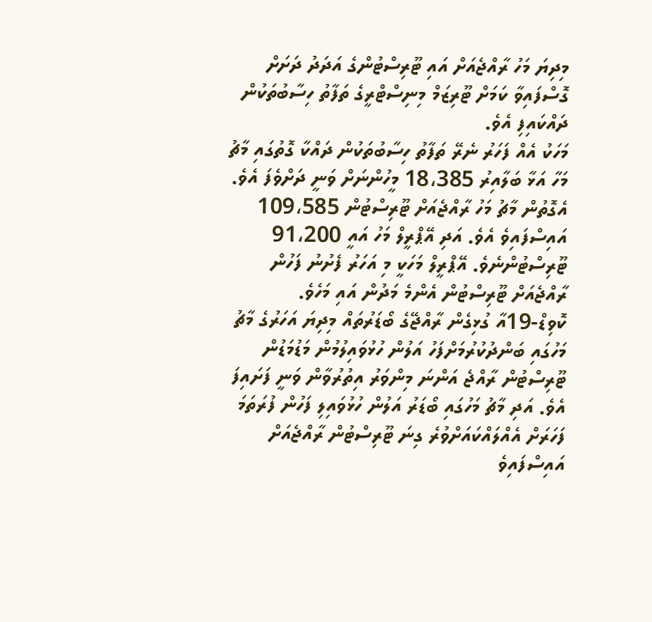މިދިޔަ މަހު ރާއްޖެއަށް އައި ޓޫރިސްޓުންގެ އަދަދު ދަށަށް ގޮސްފައިވާ ކަމަށް ޓޫރިޒަމް މިނިސްޓްރީގެ ތަފާތު ހިސާބުތަކުން ދައްކައިފި އެވެ.
މަހަކު އެއް ފަހަރު ނެރޭ ތަފާތު ހިސާބުތަކުން ދައްކާ ގޮތުގައި މާޗު މަހާ އަޅާ ބަލާއިރު 18،385 މީހުންނަށް ވަނީ ދަށްވެފަ އެވެ. އެގޮތުން މާޗު މަހު ރާއްޖެއަށް ޓޫރިސްޓުން 109،585 އައިސްފައިވެ އެވެ. އަދި އޭޕްރީލް މަހު އައީ 91،200 ޓޫރިސްޓުންނެވެ. އޭޕްރީލް މަހަކީ މި އަހަރު ފެށުނު ފަހުން ރާއްޖެއަށް ޓޫރިސްޓުން އެންމެ މަދުން އައި މަހެވެ.
ކޮވިޑް-19އާ ގުޅިގެން ރާއްޖޭގެ ބޯޑަރުތައް މިދިޔަ އަހަރުގެ މާޗު މަހުގައި ބަންދުކުރުމަށްފަހު އަލުން ހުޅުވައިލުމުން މަޑުމަޑުން ޓޫރިސްޓުން ރާއްޖެ އަންނަ މިންވަރު އިތުރުވާން ވަނީ ފަށައިފަ އެވެ. އަދި މާޗު މަހުގައި ބޯޑަރު އަލުން ހުޅުވައިލި ފަހުން ފުރަތަމަ ފަހަރަށް އެއްލައްކައަށްވުރެ ގިނަ ޓޫރިސްޓުން ރާއްޖެއަށް އައިސްފައިވެ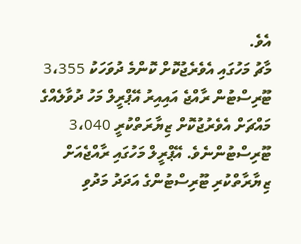އެވެ.
މާޗު މަހުގައި އެވެރެޖުކޮށް ކޮންމެ ދުވަހަކު 3،355 ޓޫރިސްޓުން ރާއްޖެ އައިއިރު އޭޕްރީލް މަހު ދުވާލެއްގެ މައްޗަށް އެވެރުޖުކޮށް ޒިޔާރަތްކުރީ 3،040 ޓޫރިސްޓުންނެވެ. އޭޕްރީލް މަހުގައި ރާއްޖެއަށް ޒިޔާރާތްކުރި ޓޫރިސްޓުންގެ އަދަދު މަދުވި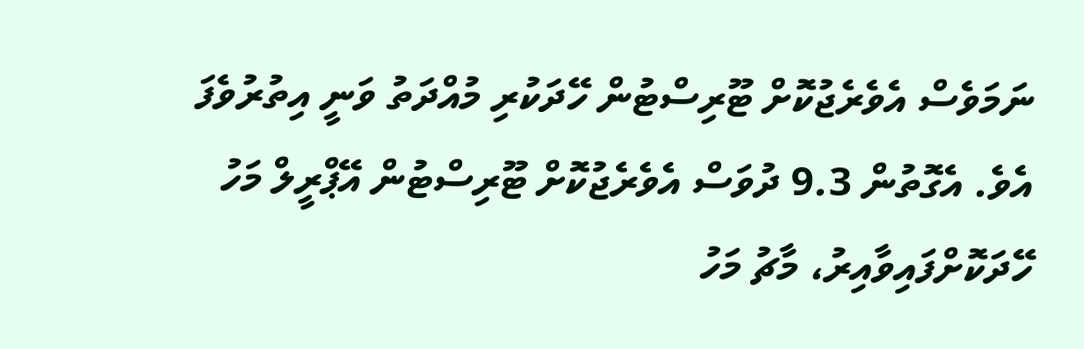ނަމަވެސް އެވެރެޖުކޮށް ޓޫރިސްޓުން ހޭދަކުރި މުއްދަތު ވަނީ އިތުރުވެފަ އެވެ. އެގޮތުން 9.3 ދުވަސް އެވެރެޖުކޮށް ޓޫރިސްޓުން އޭޕްރީލް މަހު ހޭދަކޮށްފައިވާއިރު، މާޗު މަހު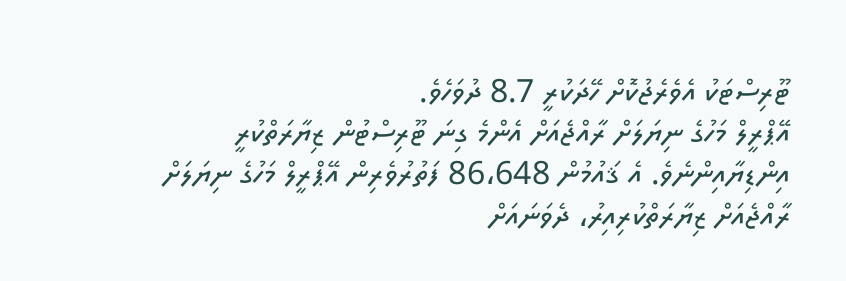ޓޫރިސްޓަކު އެވެރެޖުކޮށް ހޭދަކުރީ 8.7 ދުވަހެވެ.
އޭޕްރީލް މަހުގެ ނިޔަލަށް ރާއްޖެއަށް އެންމެ ގިނަ ޓޫރިސްޓުން ޒިޔާރަތްކުރީ އިންޑިޔާއިންނެވެ. އެ ޤައުމުން 86،648 ފަތުރުވެރިން އޭޕްރީލް މަހުގެ ނިޔަލަށް ރާއްޖެއަށް ޒިޔާރަތްކުރިއިރު، ދެވަނައަށް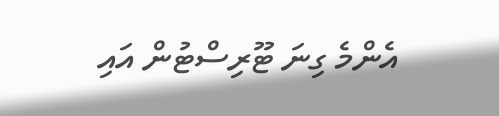އެންމެ ގިނަ ޓޫރިސްޓުން އައި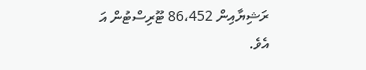ރަޝިޔާއިން 86،452 ޓޫރިސްޓުން އަ އެވެ.